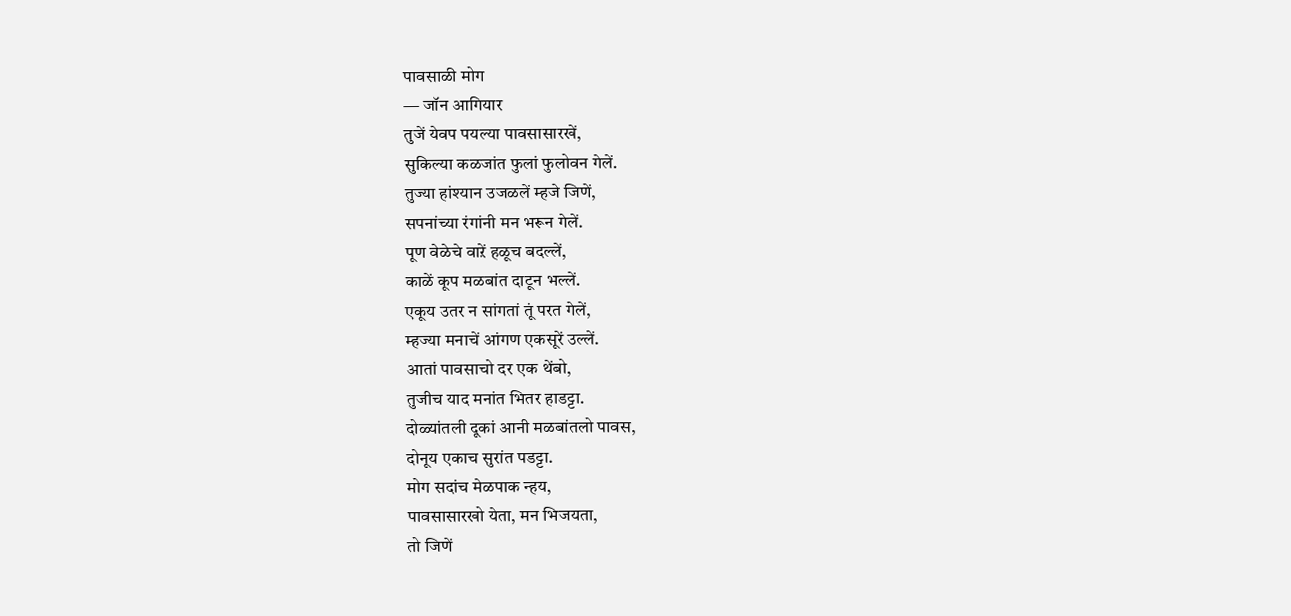पावसाळी मोग
— जॉन आगियार
तुजें येवप पयल्या पावसासारखें,
सुकिल्या कळजांत फुलां फुलोवन गेलें.
तुज्या हांश्यान उजळलें म्हजे जिणें,
सपनांच्या रंगांनी मन भरून गेलें.
पूण वेळेचे वाऱें हळूच बदल्लें,
काळें कूप मळबांत दाटून भल्लें.
एकूय उतर न सांगतां तूं परत गेलें,
म्हज्या मनाचें आंगण एकसूरें उल्लें.
आतां पावसाचो दर एक थेंबो,
तुजीच याद मनांत भितर हाडट्टा.
दोळ्यांतली दूकां आनी मळबांतलो पावस,
दोनूय एकाच सुरांत पडट्टा.
मोग सदांच मेळपाक न्हय,
पावसासारखो येता, मन भिजयता,
तो जिणें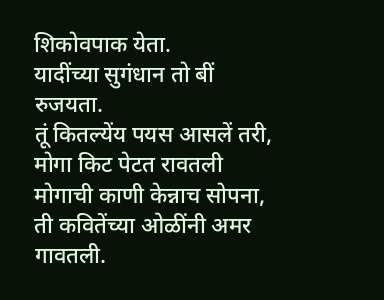शिकोवपाक येता.
यादींच्या सुगंधान तो बीं रुजयता.
तूं कितल्येंय पयस आसलें तरी,
मोगा किट पेटत रावतली
मोगाची काणी केन्नाच सोपना,
ती कवितेंच्या ओळींनी अमर गावतली.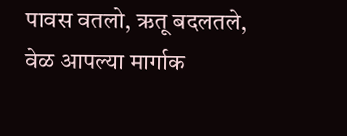पावस वतलो, ऋतू बदलतले,
वेळ आपल्या मार्गाक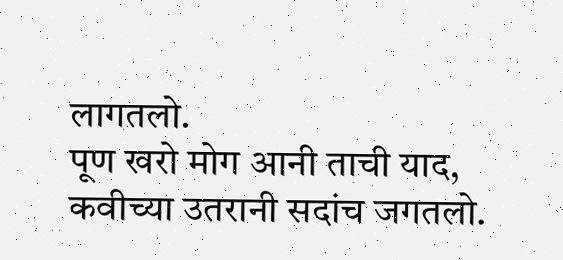लागतलो.
पूण खरो मोग आनी ताची याद,
कवीच्या उतरानी सदांच जगतलो.